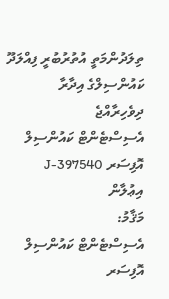ތިލަދުންމަތީ އުތުރުބުރީ ފިއްލަދޫ ކައުންސިލްގެ އިދާރާ
ދިވެހިރާއްޖެ
އެސިސްޓެންޓް ކައުންސިލް އޮފިސަރ J-397540
އިޢުލާން
މަޤާމު:
އެސިސްޓެންޓް ކައުންސިލް އޮފިސަރ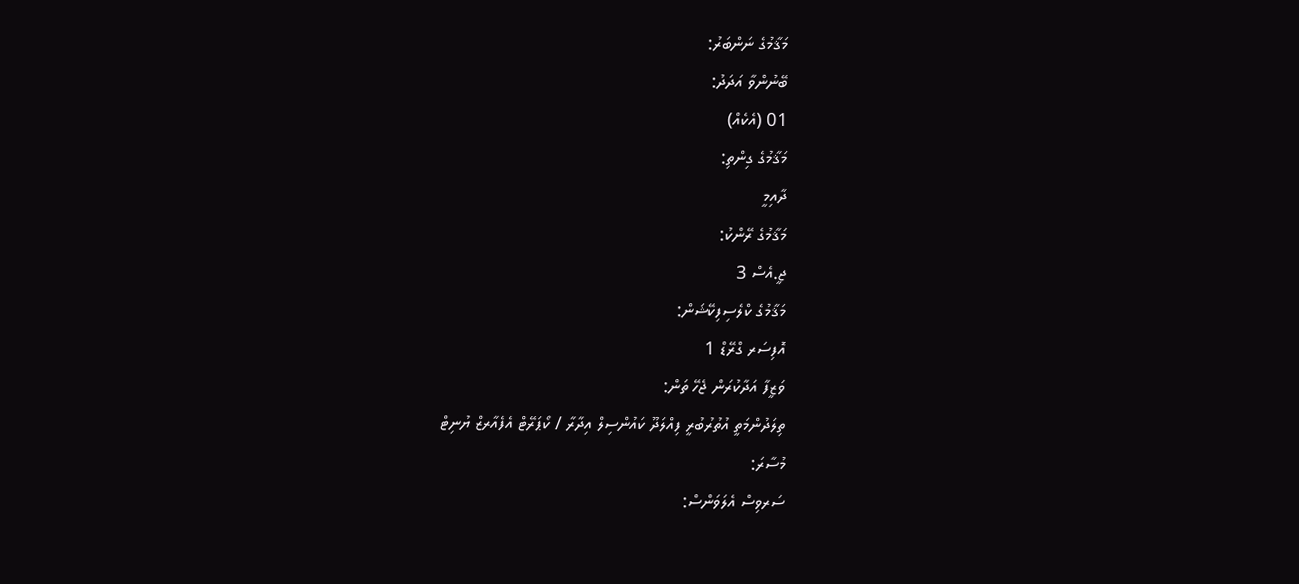މަޤާމުގެ ނަންބަރު:
ބޭނުންވާ އަދަދު:
01 (އެކެއް)
މަޤާމުގެ ގިންތި:
ދާއިމީ
މަޤާމުގެ ރޭންކު:
ޖީ.އެސް 3
މަޤާމުގެ ކްލެސިފިކޭޝަން:
އޮފިސަރ ގްރޭޑް 1
ވަޒީފާ އަދާކުރަން ޖެހޭ ތަން:
ތިލަދުންމަތީ އުތުރުބުރީ ފިއްލަދޫ ކައުންސިލް އިދާރާ / ކޯޕަރޭޓް އެފެއާރޒް ޔުނިޓް
މުސާރަ:
ސަރވިސް އެލަވަންސް: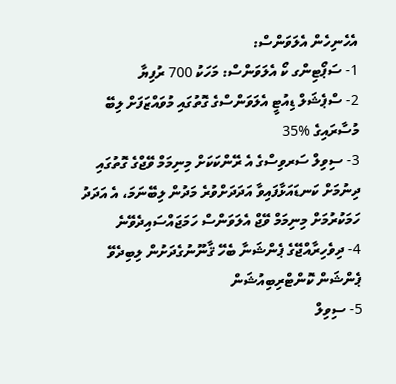އެހެނިހެން އެލަވަންސް:
1- ސަޕޯޓިންގ ކޯ އެލަވަންސް: މަހަކު 700 ރުފިޔާ
2- ސްޕެޝަލް ޑިއުޓީ އެލަވަންސްގެ ގޮތުގައި މުވައްޒަފަށް ލިބޭ މުސާރައިގެ %35
3- ސިވިލް ސަރވިސްގެ އެ ރޭންކަކަށް މިނިމަމް ވޭޖްގެ ގޮތުގައި ދިނުމަށް ކަނޑައަޅާފައިވާ އަދަދަށްވުރެ މަދުން ލިބޭނަމަ، އެ އަދަދު ހަމަކުރުމަށް މިނިމަމް ވޭޖް އެލަވަންސް ހަމަޖައްސައިދެވޭނެ
4- ދިވެހިރާއްޖޭގެ ޕެންޝަނާ ބެހޭ ޤާނޫނުގެދަށުން ލިބިދެވޭ ޕެންޝަން ކޮންޓްރިބިއުޝަން
5- ސިވިލް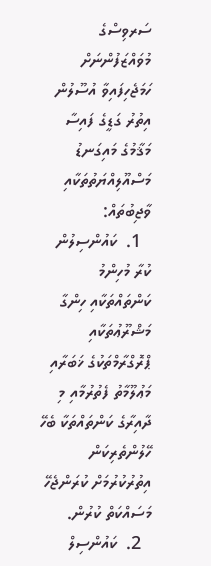ސަރވިސްގެ މުވައްޒަފުންނަށް ހަމަޖެހިފައިވާ އުސޫލުން އިތުރު ގަޑީގެ ފައިސާ
މަޤާމުގެ މައިގަނޑު މަސްއޫލިއްޔަތުތަކާއި ވާޖިބުތައް:
  1.  ކައުންސިލުން ކުރާ މުހިންމު ކަންތައްތަކާއި ހިންގާ މަޝްރޫޢުތަކާއި ޕްރޮގްރާމްތަކުގެ ޚަބަރާއި މަޢުލޫމާތު ފެތުރުމާއި މި ދާއިރާގެ ކަންތައްތަކާ ބެހޭ ހޭލުންތެރިކަން އިތުރުކުރުމަށް ކުރަންޖެހޭ މަސައްކަތް ކުރުން.
  2.  ކައުންސިލް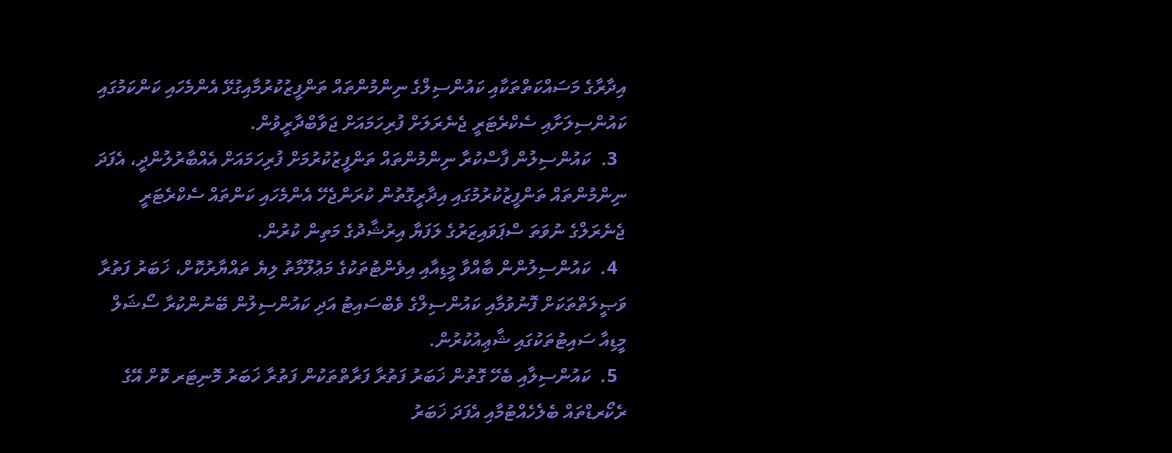އިދާރާގެ މަސައްކަތްތަކާއި ކައުންސިލްގެ ނިންމުންތައް ތަންފީޒުކުރުމާއިގުޅޭ އެންމެހައި ކަންކަމުގައި ކައުންސިލަށާއި ސެކްރެޓަރީ ޖެނެރަލަށް ފުރިހަމައަށް ޖަވާބްދާރީވުން.
  3.  ކައުންސިލުން ފާސްކުރާ ނިންމުންތައް ތަންފީޒުކުރުމަށް ފުރިހަމައަށް އެއްބާރުލުންދީ، އެފަދަ ނިންމުންތައް ތަންފީޒުކުރުމުގައި އިދާރީގޮތުން ކުރަންޖެހޭ އެންމެހައި ކަންތައް ސެކްރެޓަރީ ޖެނެރަލްގެ ނުވަތަ ސްޕަވައިޒަރުގެ ލަފަޔާ އިރުޝާދުގެ މަތިން ކުރުން.
  4.  ކައުންސިލުންން ބާއްވާ މީޑިއާއި އިވެންޓުތަކުގެ މަޢުލޫމާތު ލިޔެ ތައްޔާރުކޮށް، ޚަބަރު ފަތުރާ ވަޞީލަތްތަކަށް ފޮނުވުމާއި ކައުންސިލްގެ ވެބްސައިޓު އަދި ކައުންސިލުން ބޭނުންކުރާ ސޯޝަލް މީޑިއާ ސައިޓުތަކުގައި ޝާޢިއުކުރުން.
  5.  ކައުންސިލާއި ބެހޭ ގޮތުން ޚަބަރު ފަތުރާ ފަރާތްތަކުން ފަތުރާ ޚަބަރު މޮނިޓަރ ކޮށް އޭގެ ރެކޯރޑްތައް ބެލެހެއްޓުމާއި އެފަދަ ޚަބަރު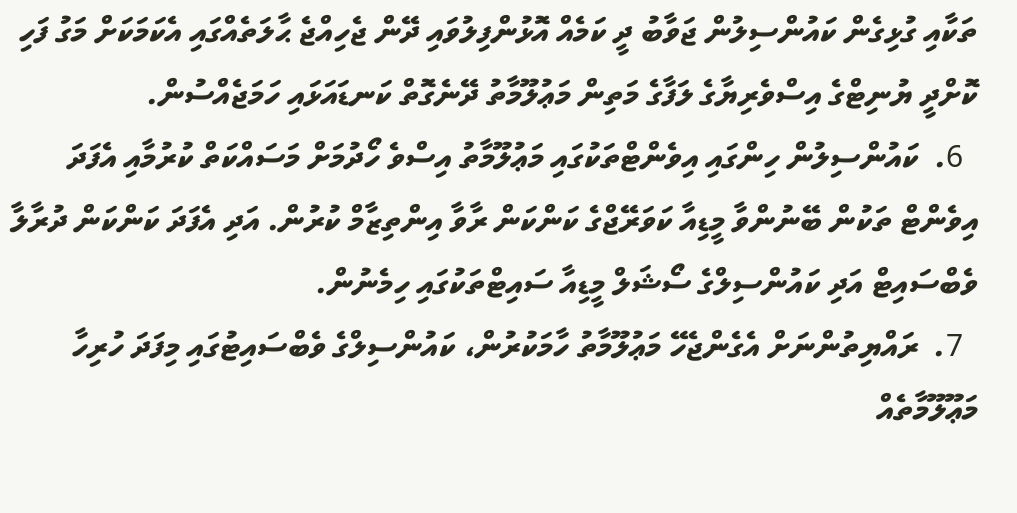ތަކާއި ގުޅިގެން ކައުންސިލުން ޖަވާބު ދީ ކަމެއް އޮޅުންފިލުވައި ދޭން ޖެހިއްޖެ ޙާލަތެއްގައި އެކަމަކަށް މަގު ފަހި ކޮށްދީ ޔުނިޓްގެ އިސްވެރިޔާގެ ލަފާގެ މަތިން މަޢުލޫމާތު ދޭނެގޮތް ކަނޑައަޅައި ހަމަޖެއްސުން.
  6.  ކައުންސިލުން ހިންގައި އިވެންޓްތަކުގައި މަޢުލޫމާތު އިސްވެ ހޯދުމަށް މަސައްކަތް ކުރުމާއި އެފަދަ އިވެންޓް ތަކުން ބޭނުންވާ މީޑިއާ ކަވަރޭޖްގެ ކަންކަން ރާވާ އިންތިޒާމް ކުރުން. އަދި އެފަދަ ކަންކަން ދުރާލާ ވެބްސައިޓް އަދި ކައުންސިލްގެ ސޯޝަލް މީޑިއާ ސައިޓްތަކުގައި ހިމެނުން.
  7.  ރައްޔިތުންނަށް އެގެންޖެހޭ މަޢުލޫމާތު ހާމަކުރުން، ކައުންސިލްގެ ވެބްސައިޓުގައި މިފަދަ ހުރިހާ މަޢޫލޫމާތެއް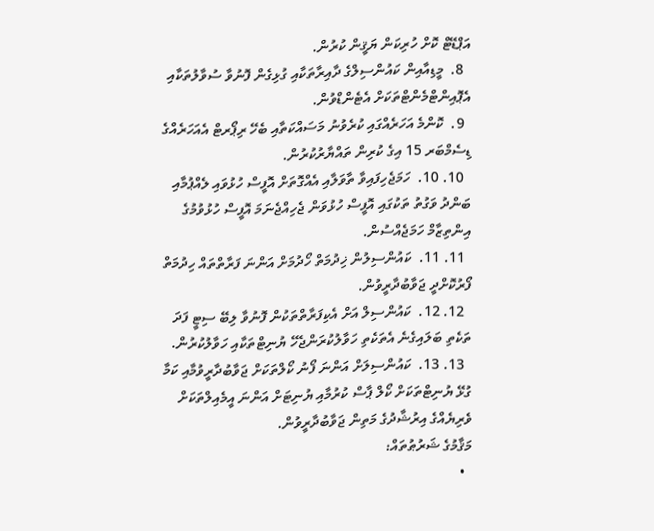އަޕްޑޭޓް ކޮށް ހުރިކަން ޔަޤީން ކުރުން.
  8.  މީޑިއާއިން ކައުންސިލްގެ ދާއިރާތަކާއި ގުޅިގެން ފޮނުވާ ސުވާލުތަކާއި އެޕޮއިންޓްމެންޓްތަކަށް އެޓެންޑްވުން.
  9.  ކޮންމެ އަހަރެއްގައި ކުރެވުނު މަސައްކަތާއި ބެހޭ ރިޕޯރޓް އެއަހަރެއްގެ ޑިސެމްބަރ 15 އިގެ ކުރިން ތައްޔާރުކުރުން.
  10. 10.  ހަމަޖެހިފައިވާ ތާވަލާއި އެއްގޮތަށް އޮފީސް ހުޅުވައި ލެއްޕުމާއި ބަންދު ވަގުތު ތަކުގައި އޮފީސް ހުޅުވަން ޖެހިއްޖެނަމަ އޮފީސް ހުޅުވުމުގެ އިންތިޒާމް ހަމަޖެއްސުން.
  11. 11.  ކައުންސިލުން ޚިދުމަތް ހޯދުމަށް އަންނަ ފަރާތްތައް ހިދުމަތް ފޯރުކޮށްދީ ޖަވާބުދާރީވުން.
  12. 12.  ކައުންސިލް އަށް އެކިފަރާތްތަކުން ފޮނުވާ ލިބޭ ސިޓީ ފަދަ ތަކެތި ބަލައިގެނެ އެތަކެތި ހަވާލުކުރަންޖެހޭ ޔުނިޓްތަކާއި ހަވާލުކުރުން.
  13. 13.  ކައުންސިލަށް އަންނަ ފޯނު ކޯލްތަކަށް ޖަވާބުދާރީވުމާއި ކަމާ ގުޅޭ ޔުނިޓްތަކަށް ކޯލް ޕާސް ކުރުމާއި ޔުނިޓަށް އަންނަ އީމެއިލްތަކަށް ވެރިޔެއްގެ އިރުޝާދުގެ މަތިން ޖަވާބުދާރީވުން.
މަޤާމުގެ ޝަރުޠުތައް:
  •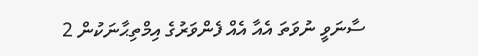ސާނަވީ ނުވަތަ އެއާ އެއް ފެންވަރުގެ އިމްތިޙާނަކުން 2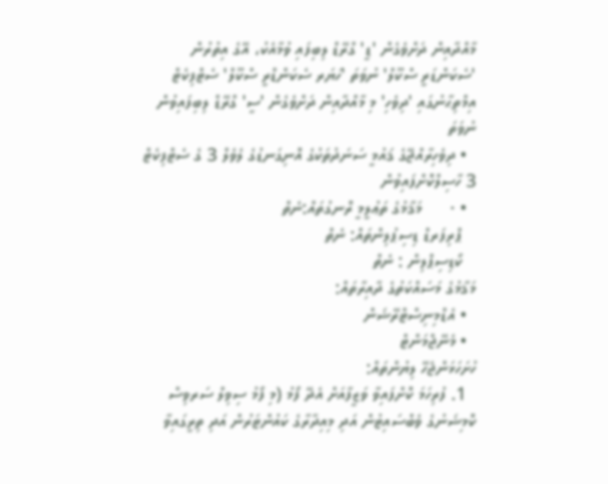މާއްދާއިން ދަށްވެގެން 'ޑީ' ގްރޭޑް ލިބިފައި ވުމާއެކު، އޭގެ އިތުރުން 'ސެކަންޑަރީ ސްކޫލް' ނުވަތަ 'ހަޔަރ ސެކަންޑްރީ ސްކޫލް' ސެޓްފިކެޓް އިމްތިޙާނުގައި 'ދިވެހި' މި މާއްދާއިން ދަށްވެގެން 'ސީ' ގްރޭޑް ލިބިފައިވުން
ނުވަތަ
  • ދިވެހިރާއްޖޭގެ ޤައުމީ ސަނަދުތަކުގެ އޮނިގަނޑުގެ ލެވެލް 3 ގެ ސެޓްފިކެޓް 3 ހާސިލްކޮށްފައިވުން
  • ·      މަޤާމުގެ ތަޢުލީމީ ރޮނގުތައް:ނެތް
   ޕްރިފަރޑް ޑިސިޕުލިންތައް: ނެތް
   ކޯޑިސިޕްލިން : ނެތް
މަޤާމުގެ މަސައްކަތުގެ ދާއިރާތައް:
  • އެޑްމިނިސްޓްރޭޝަން
  • މެނޭޖްމަންޓް
ހުށަހަޅަންޖެހޭ ލިޔުންތައް:
  1. ފުރިހަމަ ކޮށްފައިވާ ވަޒީފާއަށް އެދޭ ފޯމު (މި ފޯމު ސިވިލް ސަރވިސް ކޮމިޝަނުގެ ވެބްސައިޓުން އަދި މިއިދާރާގެ ކައުންޓަރުން އަދި ތިރީގައިވާ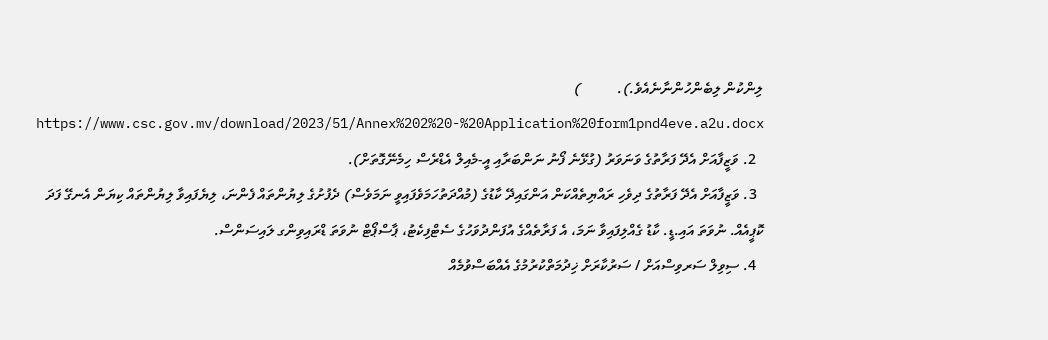ލިންކުން ލިބެންހުންނާނެއެވެ.).          ) https://www.csc.gov.mv/download/2023/51/Annex%202%20-%20Application%20form1pnd4eve.a2u.docx
  2. ވަޒީފާއަށް އެދޭ ފަރާތުގެ ވަނަވަރު (ގުޅޭނެ ފޯނު ނަންބަރާއި އީ-މެއިލް އެޑްރެސް ހިމެނޭގޮތަށް).
  3. ވަޒީފާއަށް އެދޭ ފަރާތުގެ ދިވެހި ރައްޔިތެއްކަން އަންގައިދޭ ކާޑުގެ (މުއްދަތުހަމަވެފައިވީ ނަމަވެސް) ދެފުށުގެ ލިޔުންތައް ފެންނަ، ލިޔެފައިވާ ލިޔުންތައް ކިޔަން އެނގޭ ފަދަ ކޮޕީއެއް. ނުވަތަ އައި.ޑީ. ކާޑު ގެއްލިފައިވާ ނަމަ، އެ ފަރާތެއްގެ އުފަންދުވަހުގެ ސެޓްފިކެޓު، ޕާސްޕޯޓް ނުވަތަ ޑްރައިވިންގ ލައިސަންސް.
  4. ސިވިލް ސަރވިސްއަށް / ސަރުކާރަށް ޚިދުމަތްކުރުމުގެ އެއްބަސްވުމެއް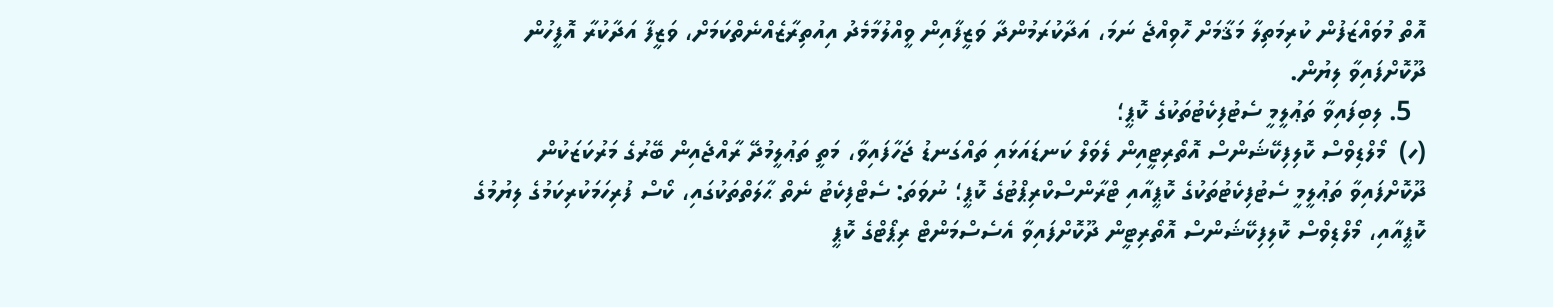އޮތް މުވައްޒަފުން ކުރިމަތިލާ މަޤާމަށް ހޮވިއްޖެ ނަމަ، އަދާކުރަމުންދާ ވަޒީފާއިން ވީއްލުމާމެދު އިއުތިރާޒެއްނެތްކަމަށް، ވަޒީފާ އަދާކުރާ އޮފީހުން ދޫކޮށްފައިވާ ލިޔުން.
  5. ލިބިފައިވާ ތަޢުލީމީ ސެޓުފިކެޓުތަކުގެ ކޮޕީ؛
(ހ)  މޯލްޑިވްސް ކޮލިފިކޭޝަންސް އޮތޯރިޓީއިން ލެވަލް ކަނޑައަޅައި ތައްގަނޑު ޖަހާފައިވާ، މަތީ ތަޢުލީމުދޭ ރާއްޖެއިން ބޭރުގެ މަރުކަޒަކުން ދޫކޮށްފައިވާ ތަޢުލީމީ ސެޓުފިކެޓުތަކުގެ ކޮޕީއާއި ޓްރާންސްކްރިޕްޓުގެ ކޮޕީ؛ ނުވަތަ: ސެޓްފިކެޓު ނެތް ޙާލަތްތަކުގައި، ކޯސް ފުރިހަމަކުރިކަމުގެ ލިޔުމުގެ ކޮޕީއާއި، މޯލްޑިވްސް ކޮލިފިކޭޝަންސް އޮތޯރިޓީން ދޫކޮށްފައިވާ އެސެސްމަންޓް ރިޕޯޓްގެ ކޮޕީ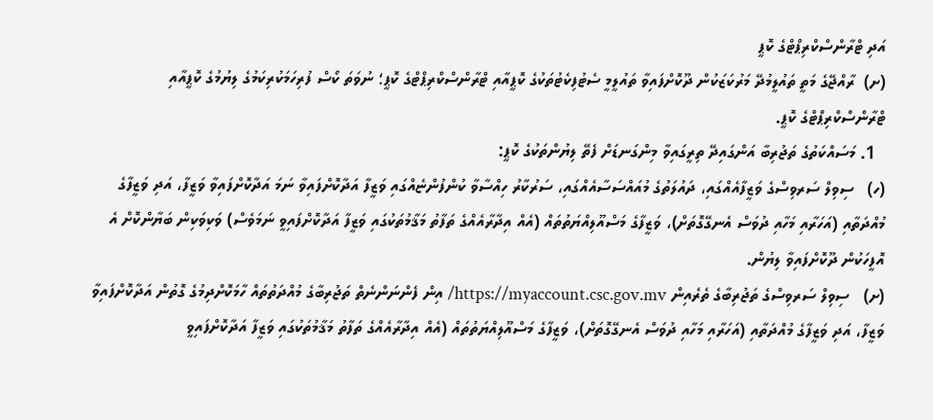އަދި ޓްރާންސްކްރިޕްޓްގެ ކޮޕީ
(ށ)  ރާއްޖޭގެ މަތީ ތައުލީމުދޭ މަރުކަޒަކުން ދޫކޮށްފައިވާ ތައުލީމީ ސެޓުފިކެޓުތަކުގެ ކޮޕީއާއި ޓްރާންސްކްރިޕްޓްގެ ކޮޕީ؛ ނުވަތަ ކޯސް ފުރިހަމަކުރިކަމުގެ ލިޔުމުގެ ކޮޕީއާއި ޓްރާންސްކްރިޕްޓްގެ ކޮޕީ.
  1. މަސައްކަތުގެ ތަޖުރިބާ އަންގައިދޭ ތިރީގައިވާ މިންގަނޑަށް ފެތޭ ލިޔުންތަކުގެ ކޮޕީ:
(ހ)   ސިވިލް ސަރވިސްގެ ވަޒީފާއެއްގައި، ދައުލަތުގެ މުއައްސަސާއެއްގައި، ސަރުކާރު ހިއްސާވާ ކުންފުންޏެއްގައި ވަޒީފާ އަދާކޮށްފައިވާ ނަމަ އަދާކޮށްފައިވާ ވަޒީފާ، އަދި ވަޒީފާގެ މުއްދަތާއި (އަހަރާއި މަހާއި ދުވަސް އެނގޭގޮތަށް)، ވަޒީފާގެ މަސްއޫލިއްޔަތުތައް (އެއް އިދާރާއެއްގެ ތަފާތު މަޤާމުތަކުގައި ވަޒީފާ އަދާކޮށްފައިވީ ނަމަވެސް) ވަކިވަކިން ބަޔާންކޮށް އެ އޮފީހަކުން ދޫކޮށްފައިވާ ލިޔުން.
(ށ)   ސިވިލް ސަރވިސްގެ ތަޖުރިބާގެ ތެރެއިން https://myaccount.csc.gov.mv/ އިން ފެންނަންނެތް ތަޖުރިބާގެ މުއްދަތުތައް ހާމަކޮށްދިމުގެ ގޮތުން އަދާކޮށްފައިވާ ވަޒީފާ، އަދި ވަޒީފާގެ މުއްދަތާއި (އަހަރާއި މަހާއި ދުވަސް އެނގޭގޮތަށް)، ވަޒީފާގެ މަސްއޫލިއްޔަތުތައް (އެއް އިދާރާއެއްގެ ތަފާތު މަޤާމުތަކުގައި ވަޒީފާ އަދާކޮށްފައިވީ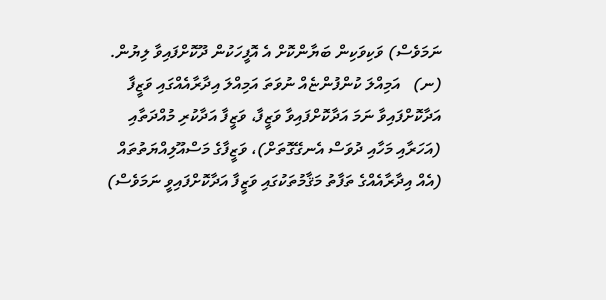ނަމަވެސް) ވަކިވަކިން ބަޔާންކޮށް އެ އޮފީހަކުން ދޫކޮށްފައިވާ ލިޔުން.
(ނ)   އަމިއްލަ ކުންފުންޏެއް ނުވަތަ އަމިއްލަ އިދާރާއެއްގައި ވަޒީފާ އަދާކޮށްފައިވާ ނަމަ އަދާކޮށްފައިވާ ވަޒީފާ، ވަޒީފާ އަދާކުރި މުއްދަތާއި (އަހަރާއި މަހާއި ދުވަސް އެނގޭގޮތަށް)، ވަޒީފާގެ މަސްއޫލިއްޔަތުތައް (އެއް އިދާރާއެއްގެ ތަފާތު މަޤާމުތަކުގައި ވަޒީފާ އަދާކޮށްފައިވީ ނަމަވެސް)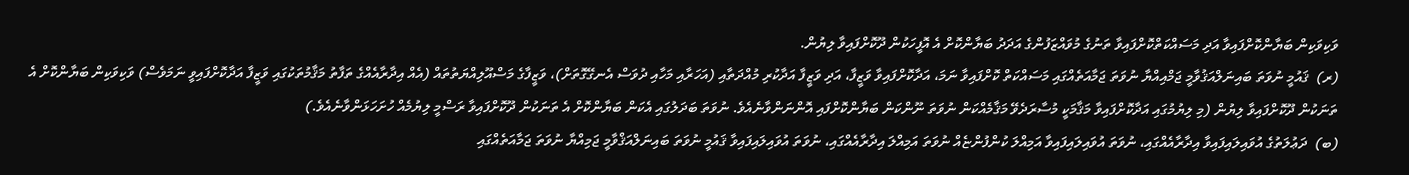ވަކިވަކިން ބަޔާންކޮށްފައިވާ އަދި މަސައްކަތްކޮށްފައިވާ ތަނުގެ މުވައްޒަފުންގެ އަދަދު ބަޔާންކޮށް އެ އޮފީހަކުން ދޫކޮށްފައިވާ ލިޔުން.
(ރ)  ޤައުމީ ނުވަތަ ބައިނަލްއަޤުވާމީ ޖަމްއިއްޔާ ނުވަތަ ޖަމާއަތެއްގައި މަސައްކަތް ކޮށްފައިވާ ނަމަ، އަދާކޮށްފައިވާ ވަޒީފާ، އަދި ވަޒީފާ އަދާކުރި މުއްދަތާއި (އަހަރާއި މަހާއި ދުވަސް އެނގޭގޮތަށް)، ވަޒީފާގެ މަސްއޫލިއްޔަތުތައް (އެއް އިދާރާއެއްގެ ތަފާތު މަޤާމުތަކުގައި ވަޒީފާ އަދާކޮށްފައިވީ ނަމަވެސް) ވަކިވަކިން ބަޔާންކޮށް އެ ތަނަކުން ދޫކޮށްފައިވާ ލިޔުން (މި ލިޔުމުގައި އަދާކޮށްފައިވާ މަޤާމަކީ މުސާރަދެވޭ މަޤާމެއްކަން ނުވަތަ ނޫންކަން ބަޔާންކޮށްފައި އޮންނަންވާނެއެވެ. ނުވަތަ ބަދަލުގައި އެކަން ބަޔާންކޮށް އެ ތަނަކުން ދޫކޮށްފައިވާ ރަސްމީ ލިޔުމެއް ހުށަހަޅަންވާނެއެވެ.)
(ބ)  ދަޢުލަތުގެ އުވައިލައިފައިވާ އިދާރާއެއްގައި، ނުވަތަ އުވައިލައިފައިވާ އަމިއްލަ ކުންފުންޏެއް ނުވަތަ އަމިއްލަ އިދާރާއެއްގައި، ނުވަތަ އުވައިލައިފައިވާ ޤައުމީ ނުވަތަ ބައިނަލްއަޤްވާމީ ޖަމިއްޔާ ނުވަތަ ޖަމާއަތެއްގައި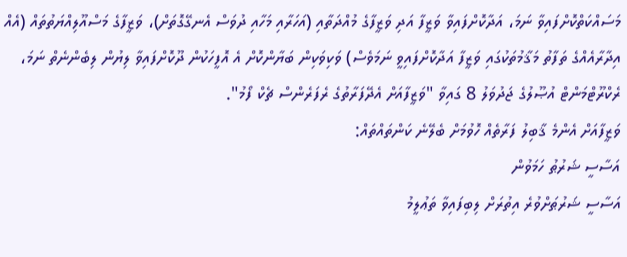މަސައްކަތްކޮށްފައިވާ ނަމަ، އަދާކޮށްފައިވާ ވަޒީފާ އަދި ވަޒީފާގެ މުއްދަތާއި (އަހަރާއި މަހާއި ދުވަސް އެނގޭގޮތަށް)، ވަޒީފާގެ މަސްއޫލިއްޔަތުތައް (އެއް އިދާރާއެއްގެ ތަފާތު މަޤާމުތަކުގައި ވަޒީފާ އަދާކޮށްފައިވީ ނަމަވެސް) ވަކިވަކިން ބަޔާންކޮށް އެ އޮފީހަކުން ދޫކޮށްފައިވާ ލިޔުން ލިބެންނެތް ނަމަ، ރެކްރޫޓްމަންޓް އުޞޫލުގެ ޖަދުވަލު 8 ގައިވާ "ވަޒީފާއަށް އެދޭފަރާތުގެ ރެފަރެންސް ޗެކް ފޯމު".
ވަޒީފާއަށް އެންމެ ޤާބިލު ފަރާތެއް ހޮވުމަށް ބެލޭނެ ކަންތައްތައް:
އަސާސީ ޝަރުޠު ހަމަވުން
އަސާސީ ޝަރުޠަށްވުރެ އިތުރަށް ލިބިފައިވާ ތަޢުލީމު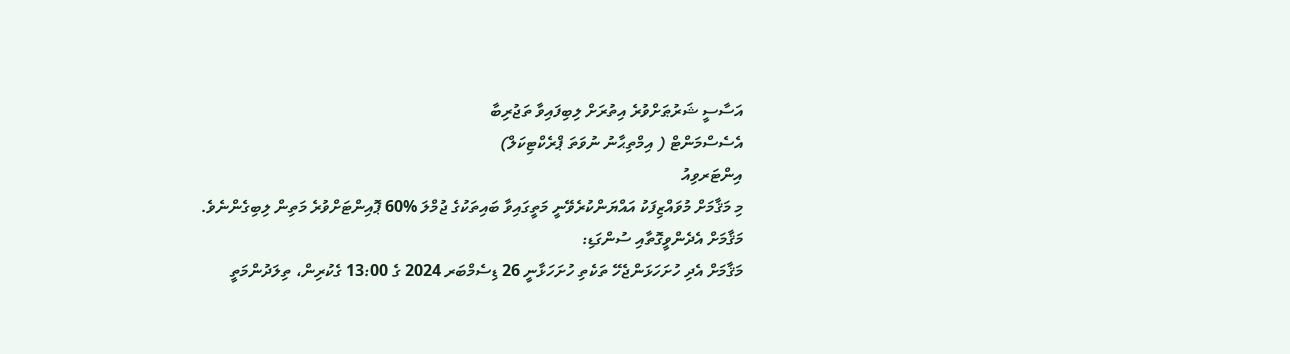އަސާސީ ޝަރުޠަށްވުރެ އިތުރަށް ލިބިފައިވާ ތަޖުރިބާ
އެސެސްމަންޓް ( އިމްތިޙާނު ނުވަތަ ޕްރެކްޓިކަލް)
އިންޓަރވިއު
މި މަޤާމަށް މުވައްޒިފަކު އައްޔަންކުރެވޭނީ މަތީގައިވާ ބައިތަކުގެ ޖުމްލަ %60 ޕޮއިންޓަށްވުރެ މަތިން ލިބިގެންނެވެ.
މަޤާމަށް އެދެންވީގޮތާއި ސުންގަޑި:
މަޤާމަށް އެދި ހުށަހަޅަންޖެހޭ ތަކެތި ހުށަހަޅާނީ 26 ޑިސެމްބަރ 2024 ގެ 13:00 ގެކުރިން، ތިލަދުންމަތީ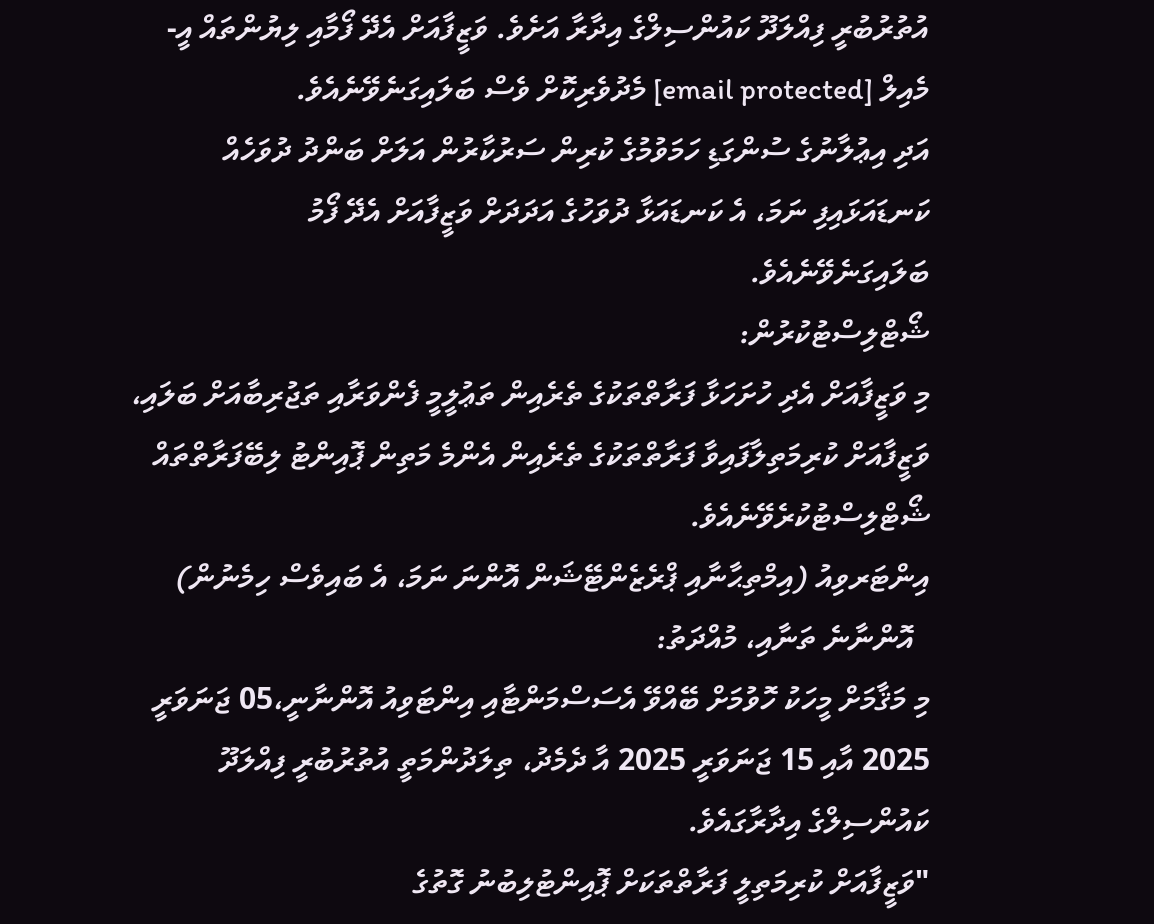އުތުރުބުރީ ފިއްލަދޫ ކައުންސިލްގެ އިދާރާ އަށެވެ. ވަޒީފާއަށް އެދޭ ފޯމާއި ލިޔުންތައް އީ-މެއިލް [email protected] މެދުވެރިކޮށް ވެސް ބަލައިގަނެވޭނެއެވެ.
އަދި އިޢުލާނުގެ ސުންގަޑި ހަމަވުމުގެ ކުރިން ސަރުކާރުން އަލަށް ބަންދު ދުވަހެއް ކަނޑައަޅައިފި ނަމަ، އެ ކަނޑައަޅާ ދުވަހުގެ އަދަދަށް ވަޒީފާއަށް އެދޭ ފޯމު ބަލައިގަނެވޭނެއެވެ.
ޝޯޓްލިސްޓުކުރުން:
މި ވަޒީފާއަށް އެދި ހުށަހަޅާ ފަރާތްތަކުގެ ތެރެއިން ތަޢުލީމީ ފެންވަރާއި ތަޖުރިބާއަށް ބަލައި، ވަޒީފާއަށް ކުރިމަތިލާފައިވާ ފަރާތްތަކުގެ ތެރެއިން އެންމެ މަތިން ޕޮއިންޓު ލިބޭފަރާތްތައް ޝޯޓްލިސްޓުކުރެވޭނެއެވެ.
އިންޓަރވިއު (އިމްތިޙާނާއި ޕްރެޒެންޓޭޝަން އޮންނަ ނަމަ، އެ ބައިވެސް ހިމެނުން)
  އޮންނާނެ ތަނާއި، މުއްދަތު:
މި މަޤާމަށް މީހަކު ހޮވުމަށް ބޭއްވޭ އެސަސްމަންޓާއި އިންޓަވިއު އޮންނާނީ،05 ޖަނަވަރީ 2025 އާއި 15 ޖަނަވަރީ 2025 އާ ދެމެދު، ތިލަދުންމަތީ އުތުރުބުރީ ފިއްލަދޫ ކައުންސިލްގެ އިދާރާގައެވެ.
"ވަޒީފާއަށް ކުރިމަތިލީ ފަރާތްތަކަށް ޕޮއިންޓުލިބުނު ގޮތުގެ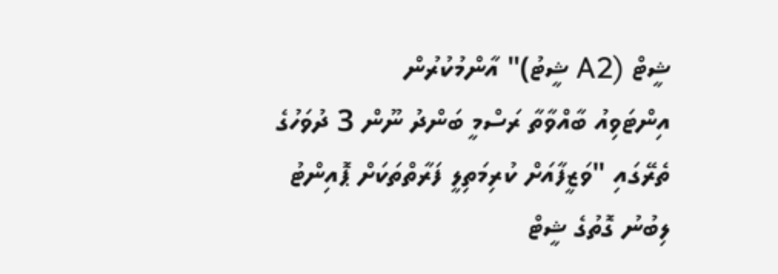ޝީޓް (A2 ޝީޓު)" އާންމުކުރުން
އިންޓަވިއު ބާއްވާތާ ރަސްމީ ބަންދު ނޫން 3 ދުވަހުގެ ތެރޭގައި "ވަޒީފާއަށް ކުރިމަތިލީ ފަރާތްތަކަށް ޕޮއިންޓު ލިބުނު ގޮތުގެ ޝީޓް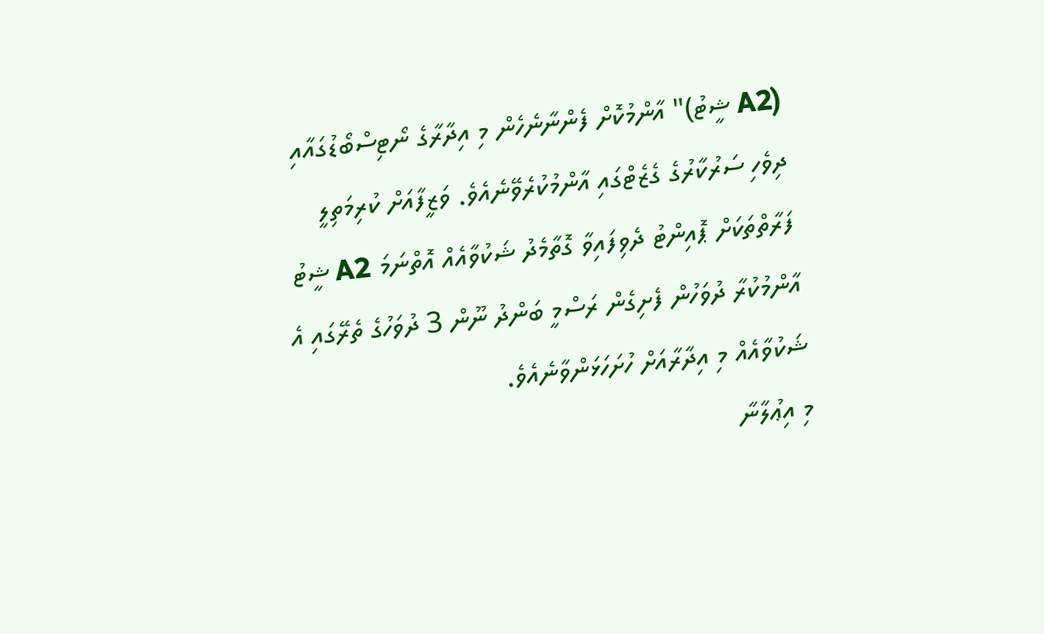(A2 ޝީޓު)" އާންމުކޮށް ފެންނާނެހެން މި އިދާރާގެ ނޯޓިސްބޯޑުގައާއި ދިވެހި ސަރުކާރުގެ ގެޒެޓްގައި އާންމުކުރެވޭނެއެވެ. ވަޒީފާއަށް ކުރިމަތިލީ ފަރާތްތަކަށް ޕޮއިންޓު ދެވިފައިވާ ގޮތާމެދު ޝަކުވާއެއް އޮތްނަމަ A2 ޝީޓު އާންމުކުރާ ދުވަހުން ފެށިގެން ރަސްމީ ބަންދު ނޫން 3 ދުވަހުގެ ތެރޭގައި އެ ޝަކުވާއެއް މި އިދާރާއަށް ހުށަހަޅަންވާނެއެވެ.
މި އިޢުލާނާ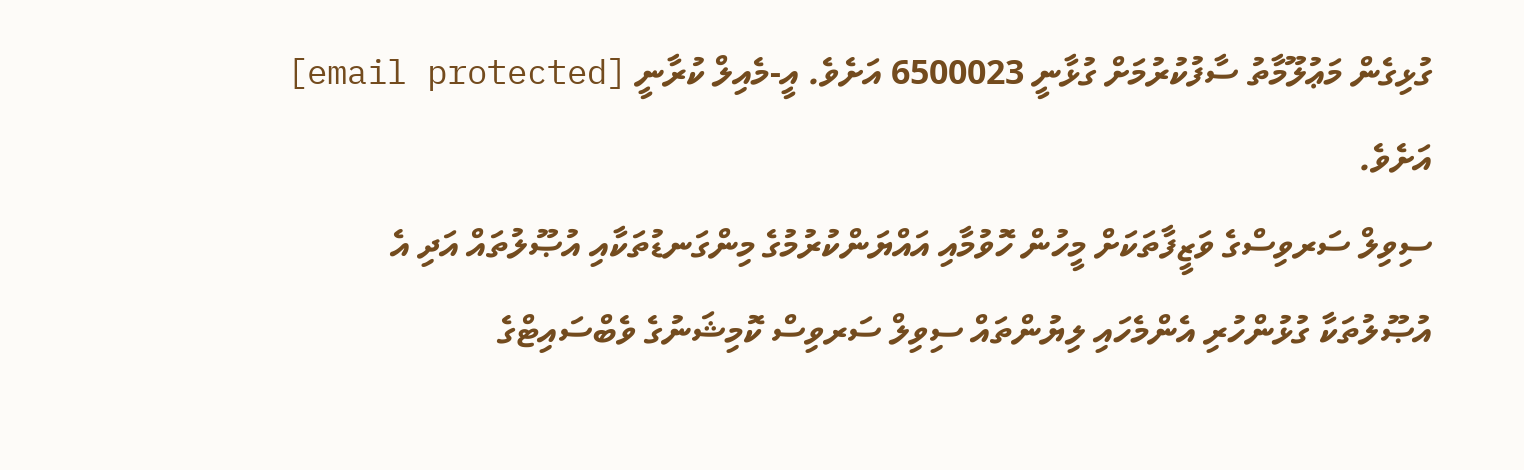ގުޅިގެން މަޢުލޫމާތު ސާފުކުރުމަށް ގުޅާނީ 6500023 އަށެވެ. އީ-މެއިލް ކުރާނީ [email protected]  އަށެވެ.
ސިވިލް ސަރވިސްގެ ވަޒީފާތަކަށް މީހުން ހޮވުމާއި އައްޔަންކުރުމުގެ މިންގަނޑުތަކާއި އުޞޫލުތައް އަދި އެ އުޞޫލުތަކާ ގުޅުންހުރި އެންމެހައި ލިޔުންތައް ސިވިލް ސަރވިސް ކޮމިޝަނުގެ ވެބްސައިޓްގެ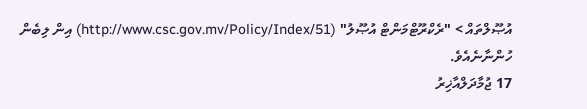އުޞޫލްތައް > "ރެކްރޫޓްމަންޓް އުޞޫލު" (http://www.csc.gov.mv/Policy/Index/51) އިން ލިބެން ހުންނާނެއެވެ.
17 ޖުމާދަލްއާޚިރު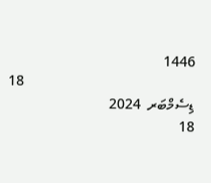1446
                                               18  ޑިސެމްބަރ  2024
18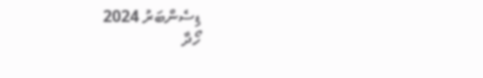ޑިސެންބަރު 2024
ހޯދާ